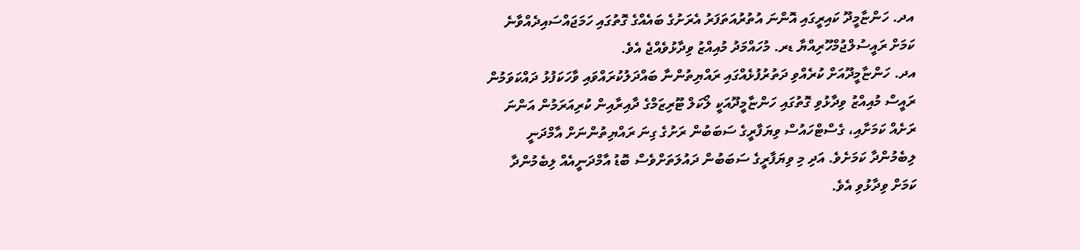އދ. ހަންޏާމީދޫ ކައިރީގައި އޮންނަ އުތުރުއަތަފަރު އެރަށުގެ ބައެއްގެ ގޮތުގައި ހަމަޖައްސައިދެއްވާނެ ކަމަށް ރައީސުލްޖުމްހޫރިއްޔާ ޑރ. މުހައްމަދު މުއިއްޒު ވިދާޅުވެއްޖެ އެވެ.
އދ. ހަންޏާމީދޫއަށް ކުރެއްވި ދަތުރުފުޅެއްގައި ރައްޔިތުންނާ ބައްދަލުކުރައްވައި ވާހަކަފުޅު ދައްކަވަމުން ރައީސް މުއިއްޒު ވިދާޅުވި ގޮތުގައި ހަންޏާމީދޫއަކީ ލޯކަލް ޓޫރިޒަމްގެ ދާއިރާއިން ކުރިއަރަމުން އަންނަ ރަށެއް ކަމަށާއި، ގެސްޓްހައުސް ވިޔަފާރީގެ ސަބަބުން ރަށުގެ ގިނަ ރައްޔިތުންނަށް އާމްދަނީ ލިބެމުންދާ ކަމަށެވެ. އަދި މި ވިޔަފާރީގެ ސަބަބުން ދައުލަތަށްވެސް ބޮޑު އާމްދަނީއެއް ލިބެމުންދާ ކަމަށް ވިދާޅުވި އެވެ.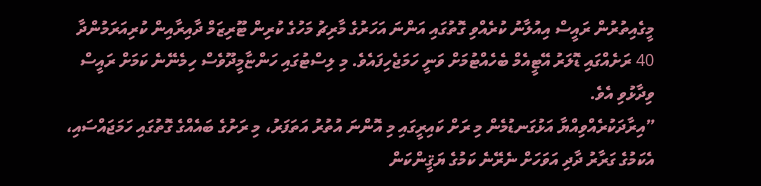މީގެއިތުރުން ރައީސް އިއުލާނު ކުރެއްވި ގޮތުގައި އަންނަ އަހަރުގެ މާރިޗު މަހުގެ ކުރިން ޓޫރިޒަމް ދާއިރާއިން ކުރިއަރަމުންދާ 40 ރަށެއްގައި ޑޮލަރު އޭޓީއެމް ބެހެއްޓުމަށް ވަނީ ހަމަޖެހިފައެވެ. މި ލިސްޓުގައި ހަންޏާމީދޫވެސް ހިމެނޭނެ ކަމަށް ރައީސް ވިދާޅުވި އެވެ.
”އިރާދަކުރެއްވިއްޔާ އަޅުގަނޑުމެން މި ރަށް ކައިރީގައި މި އޮންނަ އުތުރު އަތަފަރު، މި ރަށުގެ ބައެއްގެ ގޮތުގައި ހަމަޖައްސައި، އެކަމުގެ ގަރާރު ދާދި އަވަހަށް ނެރޭނެ ކަމުގެ ޔަޤީންކަން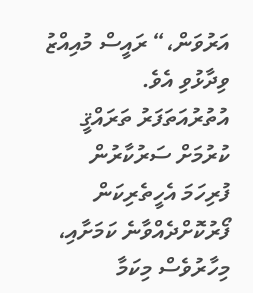އަރުވަން،“ ރައީސް މުއިއްޒު ވިދާޅުވި އެވެ.
އުތުރުއަތަފަރު ތަރައްޤީ ކުރުމަށް ސަރުކާރުން ފުރިހަމަ އެހީތެރިކަން ފޯރުކޮށްދެއްވާނެ ކަމަށާއި، މިހާރުވެސް މިކަމާ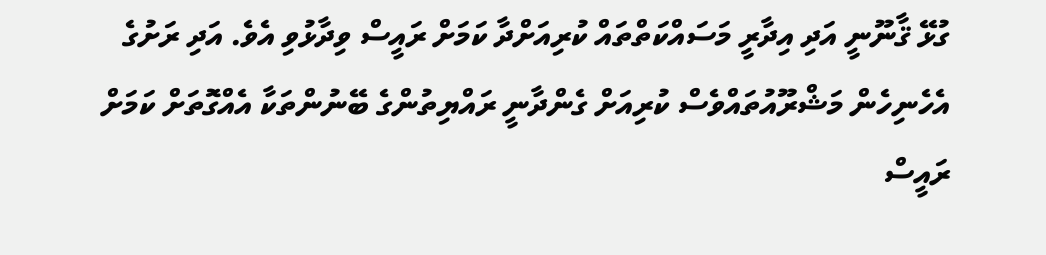ގުޅޭ ޤާނޫނީ އަދި އިދާރީ މަސައްކަތްތައް ކުރިއަށްދާ ކަމަށް ރައީސް ވިދާޅުވި އެވެ. އަދި ރަށުގެ އެހެނިހެން މަޝްރޫއުތައްވެސް ކުރިއަށް ގެންދާނީ ރައްޔިތުންގެ ބޭނުންތަކާ އެއްގޮތަށް ކަމަށް ރައީސް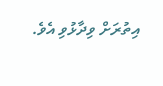އިތުރަށް ވިދާޅުވި އެވެ.